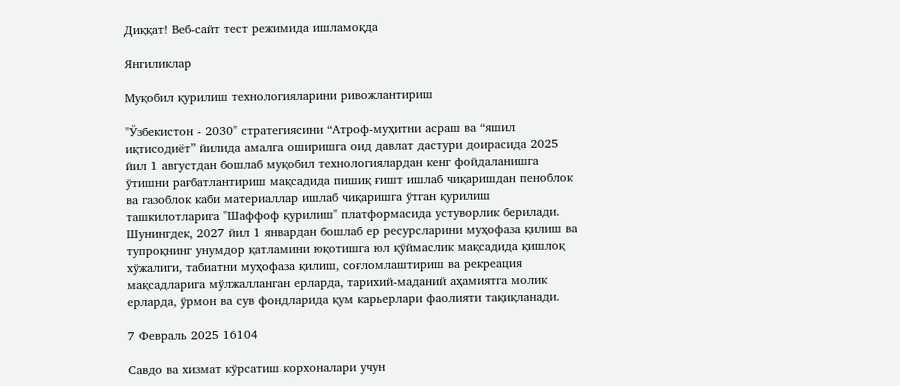Диққат! Веб-сайт тест режимида ишламоқда

Янгиликлар

Муқобил қурилиш технологияларини ривожлантириш

"Ўзбекистон - 2030" стратегиясини “Атроф-муҳитни асраш ва “яшил иқтисодиёт” йилида амалга оширишга оид давлат дастури доирасида 2025 йил 1 августдан бошлаб муқобил технологиялардан кенг фойдаланишга ўтишни рағбатлантириш мақсадида пишиқ ғишт ишлаб чиқаришдан пеноблок ва газоблок каби материаллар ишлаб чиқаришга ўтган қурилиш ташкилотларига "Шаффоф қурилиш" платформасида устуворлик берилади. Шунингдек, 2027 йил 1 январдан бошлаб ер ресурсларини муҳофаза қилиш ва тупроқнинг унумдор қатламини юқотишга юл қўймаслик мақсадида қишлоқ хўжалиги, табиатни муҳофаза қилиш, соғломлаштириш ва рекреация мақсадларига мўлжалланган ерларда, тарихий-маданий аҳамиятга молик ерларда, ўрмон ва сув фондларида қум карьерлари фаолияти тақиқланади.

7 Февраль 2025 16104

Савдо ва хизмат кўрсатиш корхоналари учун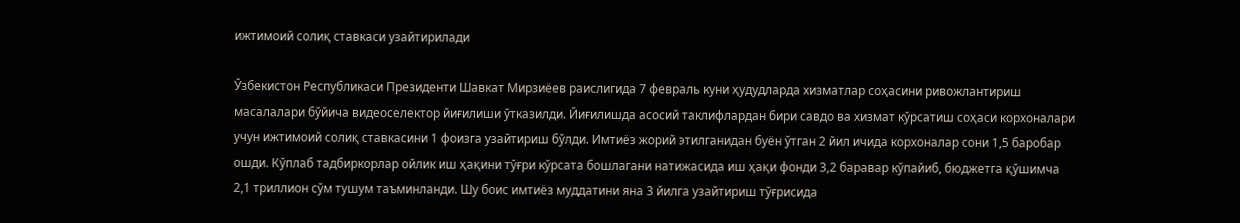ижтимоий солиқ ставкаси узайтирилади

Ўзбекистон Республикаси Президенти Шавкат Мирзиёев раислигида 7 февраль куни ҳудудларда хизматлар соҳасини ривожлантириш масалалари бўйича видеоселектор йиғилиши ўтказилди. Йиғилишда асосий таклифлардан бири савдо ва хизмат кўрсатиш соҳаси корхоналари учун ижтимоий солиқ ставкасини 1 фоизга узайтириш бўлди. Имтиёз жорий этилганидан буён ўтган 2 йил ичида корхоналар сони 1,5 баробар ошди. Кўплаб тадбиркорлар ойлик иш ҳақини тўғри кўрсата бошлагани натижасида иш ҳақи фонди 3,2 баравар кўпайиб, бюджетга қўшимча 2,1 триллион сўм тушум таъминланди. Шу боис имтиёз муддатини яна 3 йилга узайтириш тўғрисида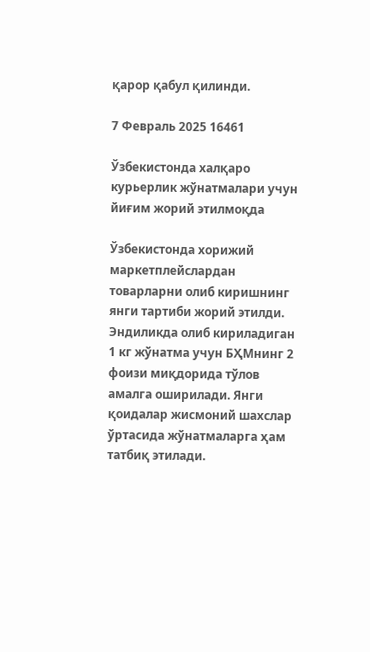қарор қабул қилинди.

7 Февраль 2025 16461

Ўзбекистонда халқаро курьерлик жўнатмалари учун йиғим жорий этилмоқда

Ўзбекистонда хорижий маркетплейслардан товарларни олиб киришнинг янги тартиби жорий этилди. Эндиликда олиб кириладиган 1 кг жўнатма учун БҲМнинг 2 фоизи миқдорида тўлов амалга оширилади. Янги қоидалар жисмоний шахслар ўртасида жўнатмаларга ҳам татбиқ этилади.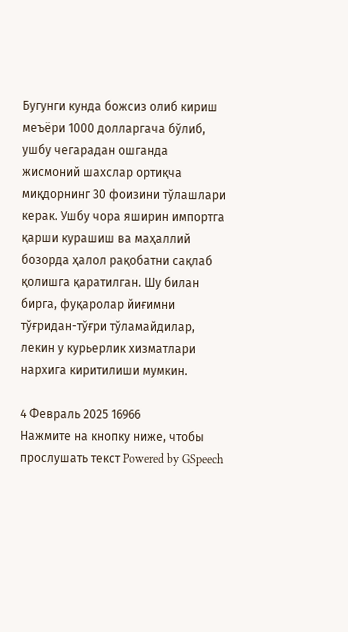Бугунги кунда божсиз олиб кириш меъёри 1000 долларгача бўлиб, ушбу чегарадан ошганда жисмоний шахслар ортиқча миқдорнинг 30 фоизини тўлашлари керак. Ушбу чора яширин импортга қарши курашиш ва маҳаллий бозорда ҳалол рақобатни сақлаб қолишга қаратилган. Шу билан бирга, фуқаролар йиғимни тўғридан-тўғри тўламайдилар, лекин у курьерлик хизматлари нархига киритилиши мумкин.

4 Февраль 2025 16966
Нажмите на кнопку ниже, чтобы прослушать текст Powered by GSpeech